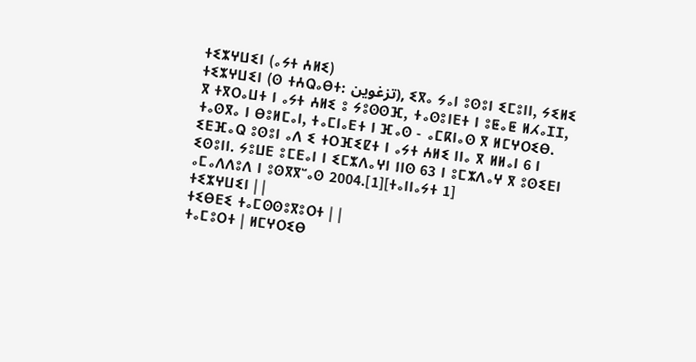ⵜⵉⵣⵖⵡⵉⵏ (ⴰⵢⵜ ⵄⵍⵉ)
ⵜⵉⵣⵖⵡⵉⵏ (ⵙ ⵜⵄⵕⴰⴱⵜ: تزغوين), ⵉⴳⴰ ⵢⴰⵏ ⵓⵙⵓⵏ ⵉⵎⵓⵏⵏ, ⵢⵉⵍⵉ ⴳ ⵜⴳⵔⴰⵡⵜ ⵏ ⴰⵢⵜ ⵄⵍⵉ ⵓ ⵢⵓⵙⵙⴼ, ⵜⴰⵙⵓⵏⴹⵜ ⵏ ⵓⵟⴰⵟ ⵍⵃⴰⵊⵊ, ⵜⴰⵙⴳⴰ ⵏ ⴱⵓⵍⵎⴰⵏ, ⵜⴰⵎⵏⴰⴹⵜ ⵏ ⴼⴰⵙ - ⴰⵎⴽⵏⴰⵙ ⴳ ⵍⵎⵖⵔⵉⴱ. ⵉⴹⴼⴰⵕ ⵓⵙⵓⵏ ⴰⴷ ⵉ ⵜⵔⴼⵉⵇⵜ ⵏ ⴰⵢⵜ ⵄⵍⵉ ⵏⵏⴰ ⴳ ⵍⵍⴰⵏ 6 ⵏ ⵉⵙⵓⵏⵏ. ⵢⵓⵡⴹ ⵓⵎⴹⴰⵏ ⵏ ⵉⵎⵣⴷⴰⵖⵏ ⵏⵏⵙ 63 ⵏ ⵓⵎⵣⴷⴰⵖ ⴳ ⵓⵙⵉⴹⵏ ⴰⵎⴰⴷⴷⵓⴷ ⵏ ⵓⵙⴳⴳⵯⴰⵙ 2004.[1][ⵜⴰⵏⵏⴰⵢⵜ 1]
ⵜⵉⵣⵖⵡⵉⵏ | |
ⵜⵉⴱⴹⵉ ⵜⴰⵎⵙⵙⵓⴳⵓⵔⵜ | |
ⵜⴰⵎⵓⵔⵜ | ⵍⵎⵖⵔⵉⴱ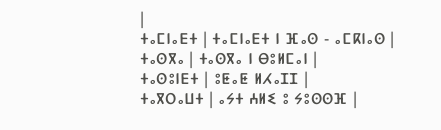|
ⵜⴰⵎⵏⴰⴹⵜ | ⵜⴰⵎⵏⴰⴹⵜ ⵏ ⴼⴰⵙ - ⴰⵎⴽⵏⴰⵙ |
ⵜⴰⵙⴳⴰ | ⵜⴰⵙⴳⴰ ⵏ ⴱⵓⵍⵎⴰⵏ |
ⵜⴰⵙⵓⵏⴹⵜ | ⵓⵟⴰⵟ ⵍⵃⴰⵊⵊ |
ⵜⴰⴳⵔⴰⵡⵜ | ⴰⵢⵜ ⵄⵍⵉ ⵓ ⵢⵓⵙⵙⴼ |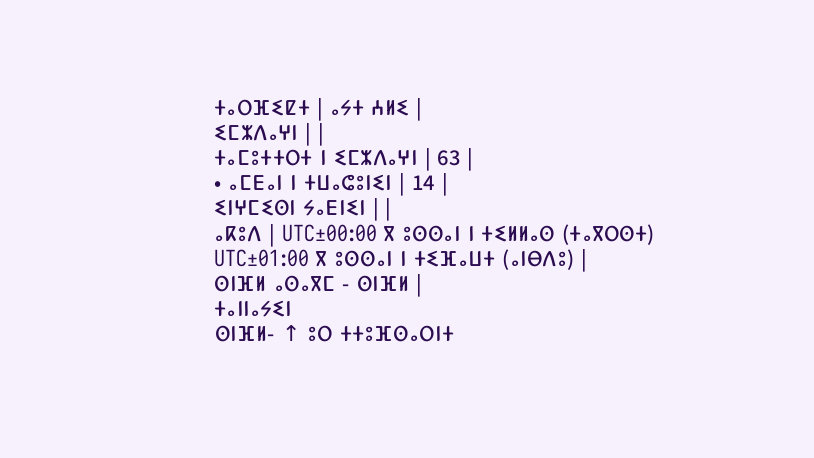ⵜⴰⵔⴼⵉⵇⵜ | ⴰⵢⵜ ⵄⵍⵉ |
ⵉⵎⵣⴷⴰⵖⵏ | |
ⵜⴰⵎⵓⵜⵜⵔⵜ ⵏ ⵉⵎⵣⴷⴰⵖⵏ | 63 |
• ⴰⵎⴹⴰⵏ ⵏ ⵜⵡⴰⵛⵓⵏⵉⵏ | 14 |
ⵉⵏⵖⵎⵉⵙⵏ ⵢⴰⴹⵏⵉⵏ | |
ⴰⴽⵓⴷ | UTC±00:00 ⴳ ⵓⵙⵙⴰⵏ ⵏ ⵜⵉⵍⵍⴰⵙ (ⵜⴰⴳⵔⵙⵜ) UTC±01:00 ⴳ ⵓⵙⵙⴰⵏ ⵏ ⵜⵉⴼⴰⵡⵜ (ⴰⵏⴱⴷⵓ) |
ⵙⵏⴼⵍ ⴰⵙⴰⴳⵎ - ⵙⵏⴼⵍ |
ⵜⴰⵏⵏⴰⵢⵉⵏ
ⵙⵏⴼⵍ- ↑ ⵓⵔ ⵜⵜⵓⴼⵙⴰⵔⵏⵜ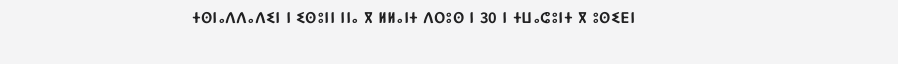ⵜⵙⵏⴰⴷⴷⴰⴷⵉⵏ ⵏ ⵉⵙⵓⵏⵏ ⵏⵏⴰ ⴳ ⵍⵍⴰⵏⵜ ⴷⵔⵓⵙ ⵏ 30 ⵏ ⵜⵡⴰⵛⵓⵏⵜ ⴳ ⵓⵙⵉⴹⵏ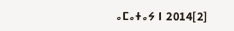ⴰⵎⴰⵜⴰⵢ ⵏ 2014[2]